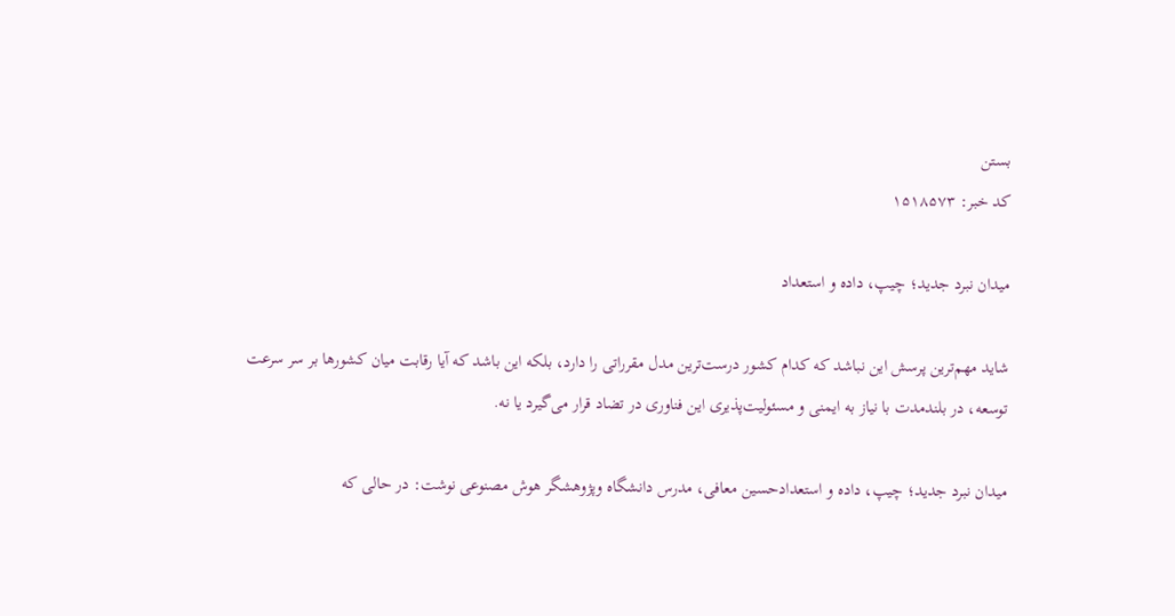بستن
کد خبر: ۱۵۱۸۵۷۳

میدان نبرد جدید؛ چیپ، داده و استعداد

شاید مهم‌ترین پرسش این نباشد که کدام کشور درست‌ترین مدل مقرراتی را دارد، بلکه این باشد که آیا رقابت میان کشور‌ها بر سر سرعت توسعه، در بلندمدت با نیاز به ایمنی و مسئولیت‌پذیری این فناوری در تضاد قرار می‌گیرد یا نه.

میدان نبرد جدید؛ چیپ، داده و استعدادحسین معافی، مدرس دانشگاه وپژوهشگر هوش مصنوعی نوشت: در حالی که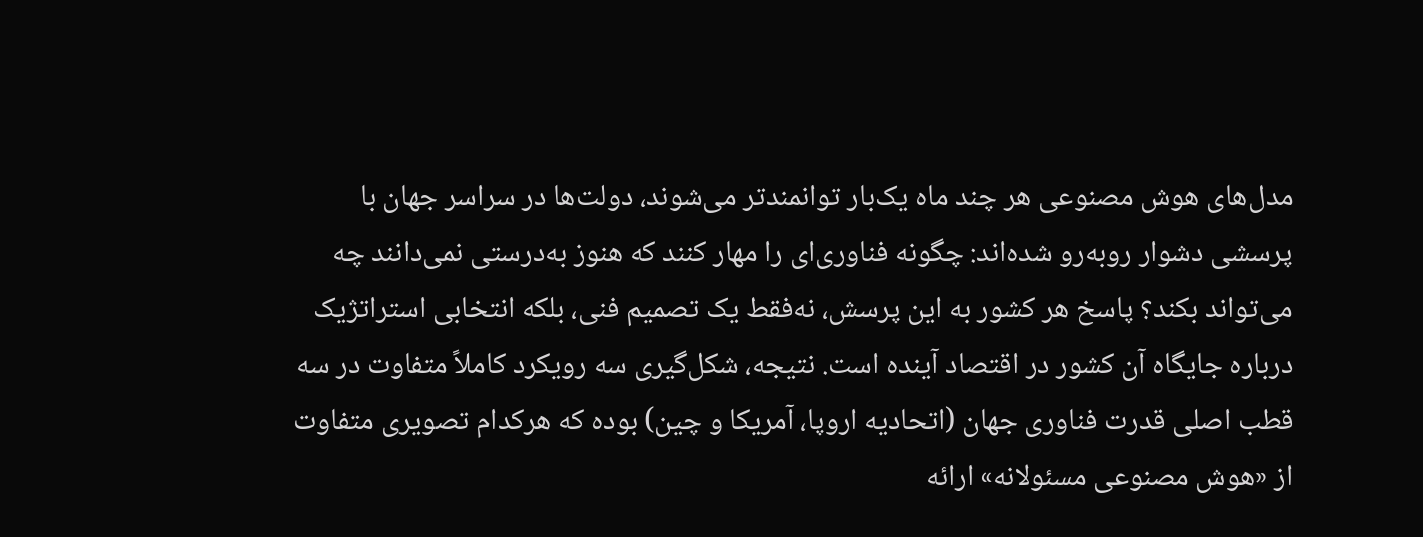مدل‌های هوش مصنوعی هر چند ماه یک‌بار توانمندتر می‌شوند، دولت‌ها در سراسر جهان با پرسشی دشوار روبه‌رو شده‌اند: چگونه فناوری‌ای را مهار کنند که هنوز به‌درستی نمی‌دانند چه می‌تواند بکند؟ پاسخ هر کشور به این پرسش، نه‌فقط یک تصمیم فنی، بلکه انتخابی استراتژیک درباره جایگاه آن کشور در اقتصاد آینده است. نتیجه، شکل‌گیری سه رویکرد کاملاً متفاوت در سه قطب اصلی قدرت فناوری جهان (اتحادیه اروپا، آمریکا و چین) بوده که هرکدام تصویری متفاوت از «هوش مصنوعی مسئولانه» ارائه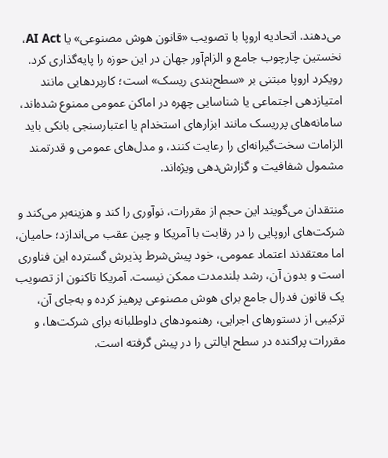می‌دهند. اتحادیه اروپا با تصویب «قانون هوش مصنوعی» یا AI Act، نخستین چارچوب جامع و الزام‌آور جهان در این حوزه را پایه‌گذاری کرد. رویکرد اروپا مبتنی بر «سطح‌بندی ریسک» است؛ کاربرد‌هایی مانند امتیازدهی اجتماعی یا شناسایی چهره در اماکن عمومی ممنوع شده‌اند، سامانه‌های پرریسک مانند ابزار‌های استخدام یا اعتبارسنجی بانکی باید الزامات سخت‌گیرانه‌ای را رعایت کنند، و مدل‌های عمومی و قدرتمند مشمول شفافیت و گزارش‌دهی ویژه‌اند.

منتقدان می‌گویند این حجم از مقررات، نوآوری را کند و هزینه‌بر می‌کند و شرکت‌های اروپایی را در رقابت با آمریکا و چین عقب می‌اندازد؛ حامیان، اما معتقدند اعتماد عمومی، خود پیش‌شرط پذیرش گسترده این فناوری است و بدون آن، رشد بلندمدت ممکن نیست. آمریکا تاکنون از تصویب یک قانون فدرال جامع برای هوش مصنوعی پرهیز کرده و به‌جای آن، ترکیبی از دستور‌های اجرایی، رهنمود‌های داوطلبانه برای شرکت‌ها، و مقررات پراکنده در سطح ایالتی را در پیش گرفته است.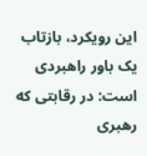این رویکرد، بازتاب یک باور راهبردی است: در رقابتی که رهبری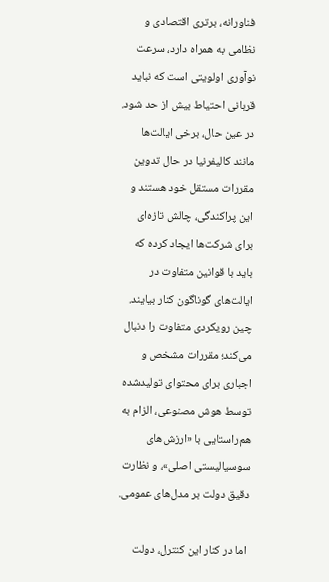فناورانه، برتری اقتصادی و نظامی به همراه دارد، سرعت نوآوری اولویتی است که نباید قربانی احتیاط بیش از حد شود. در عین حال، برخی ایالت‌ها مانند کالیفرنیا در حال تدوین مقررات مستقل خود هستند و این پراکندگی، چالش تازه‌ای برای شرکت‌ها ایجاد کرده که باید با قوانین متفاوت در ایالت‌های گوناگون کنار بیایند. چین رویکردی متفاوت را دنبال می‌کند؛ مقررات مشخص و اجباری برای محتوای تولیدشده توسط هوش مصنوعی، الزام به هم‌راستایی با «ارزش‌های سوسیالیستی اصلی»، و نظارت دقیق دولت بر مدل‌های عمومی.

 اما در کنار این کنترل، دولت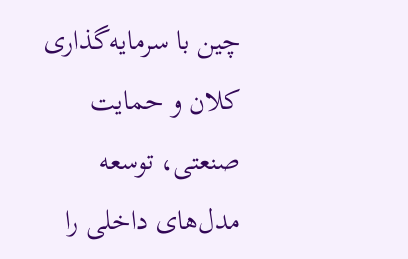چین با سرمایه‌گذاری کلان و حمایت صنعتی، توسعه مدل‌های داخلی را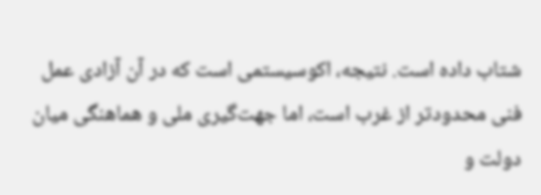شتاب داده است. نتیجه، اکوسیستمی است که در آن آزادی عمل فنی محدودتر از غرب است، اما جهت‌گیری ملی و هماهنگی میان دولت و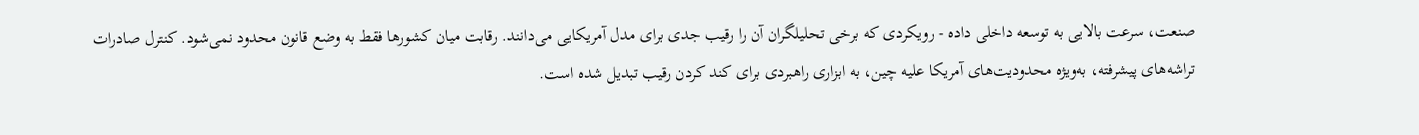صنعت، سرعت بالایی به توسعه داخلی داده - رویکردی که برخی تحلیلگران آن را رقیب جدی برای مدل آمریکایی می‌دانند. رقابت میان کشور‌ها فقط به وضع قانون محدود نمی‌شود. کنترل صادرات تراشه‌های پیشرفته، به‌ویژه محدودیت‌های آمریکا علیه چین، به ابزاری راهبردی برای کند کردن رقیب تبدیل شده است.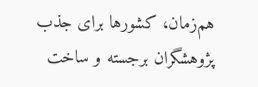هم‌زمان، کشور‌ها برای جذب پژوهشگران برجسته و ساخت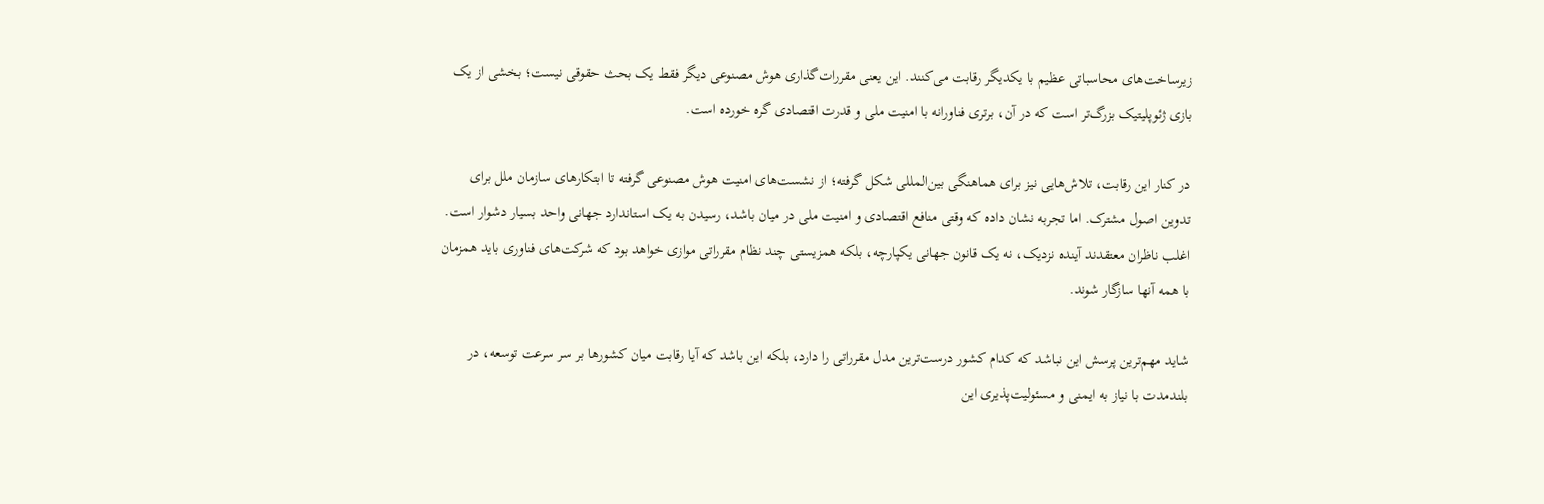زیرساخت‌های محاسباتی عظیم با یکدیگر رقابت می‌کنند. این یعنی مقررات‌گذاری هوش مصنوعی دیگر فقط یک بحث حقوقی نیست؛ بخشی از یک بازی ژئوپلیتیک بزرگ‌تر است که در آن، برتری فناورانه با امنیت ملی و قدرت اقتصادی گره خورده است.

در کنار این رقابت، تلاش‌هایی نیز برای هماهنگی بین‌المللی شکل گرفته؛ از نشست‌های امنیت هوش مصنوعی گرفته تا ابتکار‌های سازمان ملل برای تدوین اصول مشترک. اما تجربه نشان داده که وقتی منافع اقتصادی و امنیت ملی در میان باشد، رسیدن به یک استاندارد جهانی واحد بسیار دشوار است. اغلب ناظران معتقدند آینده نزدیک، نه یک قانون جهانی یکپارچه، بلکه همزیستی چند نظام مقرراتی موازی خواهد بود که شرکت‌های فناوری باید همزمان با همه آنها سازگار شوند.

شاید مهم‌ترین پرسش این نباشد که کدام کشور درست‌ترین مدل مقرراتی را دارد، بلکه این باشد که آیا رقابت میان کشور‌ها بر سر سرعت توسعه، در بلندمدت با نیاز به ایمنی و مسئولیت‌پذیری این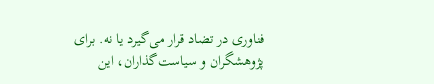فناوری در تضاد قرار می‌گیرد یا نه. برای پژوهشگران و سیاست‌گذاران، این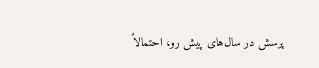پرسش در سال‌های پیش رو، احتمالاً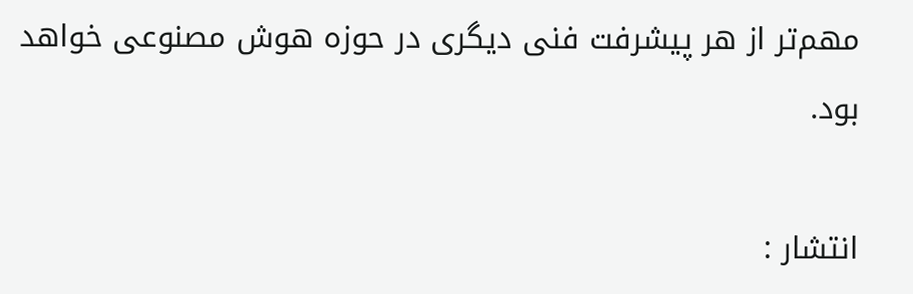مهم‌تر از هر پیشرفت فنی دیگری در حوزه هوش مصنوعی خواهد بود.

انتشار :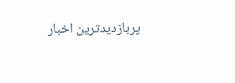پربازدیدترین اخبار